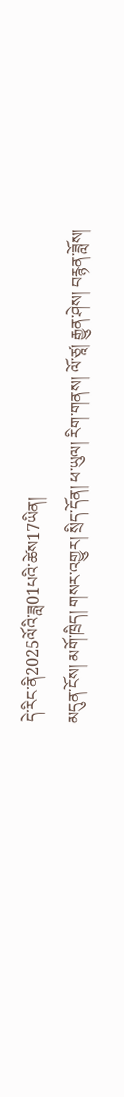དེ་རིང་ནི2025ལོའི་ཟླ01པའི་ཚེས17ཡིན།
མདུན་ངོས། མགོ་ཁྲིད། གསར་འགྱུར། སྲིད་དོན། ཕ་ཡུལ། རིག་གནས། ལོ་ཙཱ། རྒྱུན་ཤེས། བརྙན་ཟློས།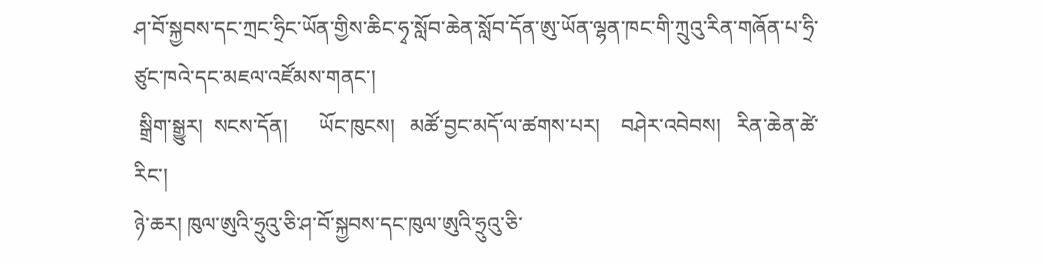ཤ་བོ་སྐྱབས་དང་ཀྲང་ཧྲིང་ཡོན་གྱིས་ཆིང་ཧྭ་སློབ་ཆེན་སློབ་དོན་ཨུ་ཡོན་ལྷན་ཁང་གི་ཀྲུའུ་རིན་གཞོན་པ་ཧྲི་ཙུང་ཁའེ་དང་མཇལ་འཛོམས་གནང་།
 སྒྲིག་སྒྱུར།  སངས་དོན།      ཡོང་ཁུངས།   མཚོ་བྱང་མདོ་ལ་ཚགས་པར།    བཤེར་འབེབས།   རིན་ཆེན་ཚེ་རིང་།
ཉེ་ཆར། ཁུལ་ཨུའི་ཧྲུའུ་ཅི་ཤ་བོ་སྐྱབས་དང་ཁུལ་ཨུའི་ཧྲུའུ་ཅི་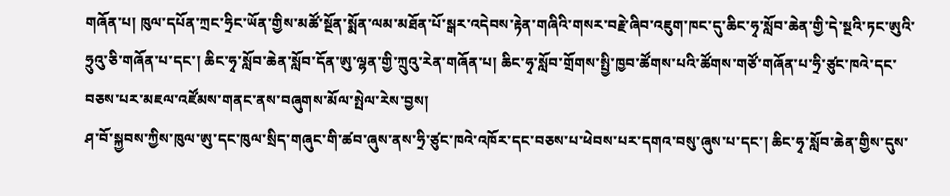གཞོན་པ། ཁུལ་དཔོན་ཀྲང་ཧྲིང་ཡོན་གྱིས་མཚོ་སྔོན་སྨོན་ལམ་མཐོན་པོ་སྒར་འདེབས་རྟེན་གཞིའི་གསར་བརྗེ་ཞིབ་འཇུག་ཁང་དུ་ཆིང་ཧྭ་སློབ་ཆེན་གྱི་དེ་སྔའི་ཏང་ཨུའི་ཧྲུའུ་ཅི་གཞོན་པ་དང་། ཆིང་ཧྭ་སློབ་ཆེན་སློབ་དོན་ཨུ་ལྷན་གྱི་ཀྲུའུ་རེན་གཞོན་པ། ཆིང་ཧྭ་སློབ་གྲོགས་སྤྱི་ཁྱབ་ཚོགས་པའི་ཚོགས་གཙོ་གཞོན་པ་ཧྲི་ཙུང་ཁའེ་དང་བཅས་པར་མཇལ་འཛོམས་གནང་ནས་བཞུགས་མོལ་སྤེལ་རེས་བྱས།
ཤ་བོ་སྐྱབས་ཀྱིས་ཁུལ་ཨུ་དང་ཁུལ་སྲིད་གཞུང་གི་ཚབ་ཞུས་ནས་ཧྲི་ཙུང་ཁའེ་འཁོར་དང་བཅས་པ་ཕེབས་པར་དགའ་བསུ་ཞུས་པ་དང་། ཆིང་ཧྭ་སློབ་ཆེན་གྱིས་དུས་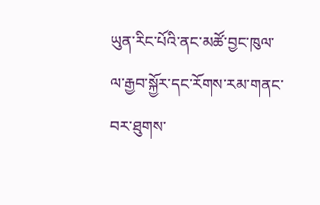ཡུན་རིང་པོའི་ནང་མཚོ་བྱང་ཁུལ་ལ་རྒྱབ་སྐྱོར་དང་རོགས་རམ་གནང་བར་ཐུགས་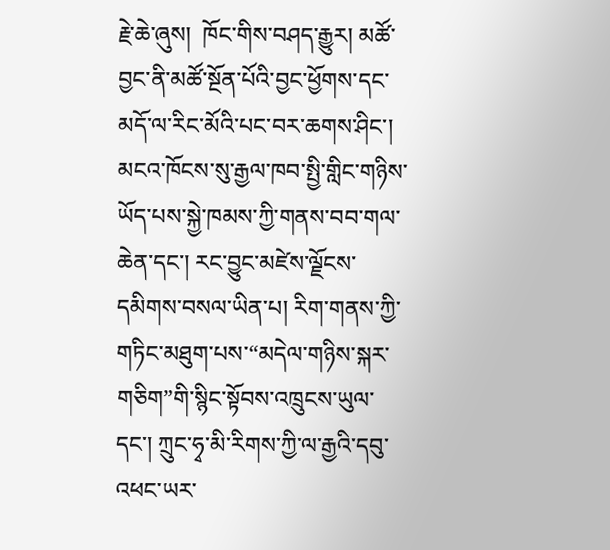རྗེ་ཆེ་ཞུས།  ཁོང་གིས་བཤད་རྒྱུར། མཚོ་བྱང་ནི་མཚོ་སྔོན་པོའི་བྱང་ཕྱོགས་དང་མདོ་ལ་རིང་མོའི་པང་བར་ཆགས་ཤིང་། མངའ་ཁོངས་སུ་རྒྱལ་ཁབ་སྤྱི་གླིང་གཉིས་ཡོད་པས་སྐྱེ་ཁམས་ཀྱི་གནས་བབ་གལ་ཆེན་དང་། རང་བྱུང་མཛེས་ལྗོངས་དམིགས་བསལ་ཡིན་པ། རིག་གནས་ཀྱི་གཏིང་མཐུག་པས་“མདེལ་གཉིས་སྐར་གཅིག”གི་སྙིང་སྟོབས་འཁྲུངས་ཡུལ་དང་། ཀྲུང་ཧྭ་མི་རིགས་ཀྱི་ལ་རྒྱའི་དབུ་འཕང་ཡར་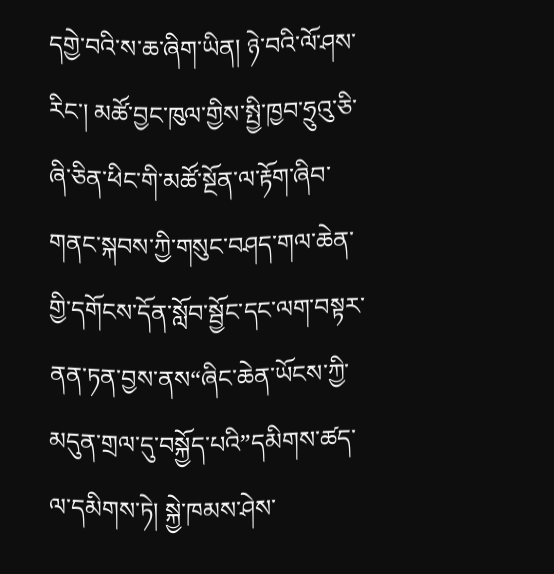དགྱེ་བའི་ས་ཆ་ཞིག་ཡིན། ཉེ་བའི་ལོ་ཤས་རིང་། མཚོ་བྱང་ཁུལ་གྱིས་སྤྱི་ཁྱབ་ཧྲུའུ་ཅི་ཞི་ཅིན་ཕིང་གི་མཚོ་སྔོན་ལ་རྟོག་ཞིབ་གནང་སྐབས་ཀྱི་གསུང་བཤད་གལ་ཆེན་གྱི་དགོངས་དོན་སློབ་སྦྱོང་དང་ལག་བསྟར་ནན་ཏན་བྱས་ནས“ཞིང་ཆེན་ཡོངས་ཀྱི་མདུན་གྲལ་དུ་བསྐྱོད་པའི”དམིགས་ཚད་ལ་དམིགས་ཏེ། སྐྱེ་ཁམས་ཤེས་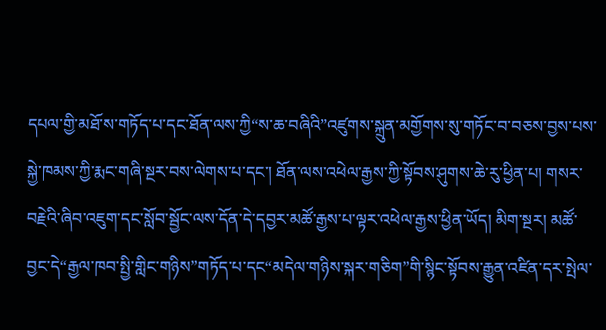དཔལ་གྱི་མཐོ་ས་གཏོད་པ་དང་ཐོན་ལས་ཀྱི“ས་ཆ་བཞིའི”འཛུགས་སྐྲུན་མགྱོགས་སུ་གཏོང་བ་བཅས་བྱས་པས་སྐྱེ་ཁམས་ཀྱི་རྨང་གཞི་སྔར་བས་ལེགས་པ་དང་། ཐོན་ལས་འཕེལ་རྒྱས་ཀྱི་སྟོབས་ཤུགས་ཆེ་རུ་ཕྱིན་པ། གསར་བརྗེའི་ཞིབ་འཇུག་དང་སློབ་སྦྱོང་ལས་དོན་དེ་དབྱར་མཚོ་རྒྱས་པ་ལྟར་འཕེལ་རྒྱས་ཕྱིན་ཡོད། མིག་སྔར། མཚོ་བྱང་དེ“རྒྱལ་ཁབ་སྤྱི་གླིང་གཉིས”གཏོད་པ་དང“མདེལ་གཉིས་སྐར་གཅིག”གི་སྙིང་སྟོབས་རྒྱུན་འཛིན་དར་སྤེལ་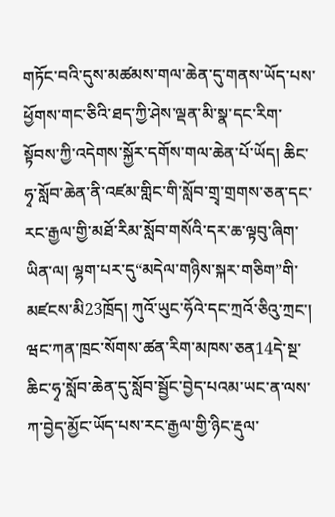གཏོང་བའི་དུས་མཚམས་གལ་ཆེན་དུ་གནས་ཡོད་པས་ཕྱོགས་གང་ཅིའི་ཐད་ཀྱི་ཤེས་ལྡན་མི་སྣ་དང་རིག་སྟོབས་ཀྱི་འདེགས་སྐྱོར་དགོས་གལ་ཆེན་པོ་ཡོད། ཆིང་ཧྭ་སློབ་ཆེན་ནི་འཛམ་གླིང་གི་སློབ་གྲྭ་གྲགས་ཅན་དང་རང་རྒྱལ་གྱི་མཐོ་རིམ་སློབ་གསོའི་དར་ཆ་ལྟབུ་ཞིག་ཡིན་ལ། ལྷག་པར་དུ“མདེལ་གཉིས་སྐར་གཅིག”གི་མཛངས་མི23ཁྲོད། ཀུའོ་ཡུང་ཧོའེ་དང་ཀྲའོ་ཅིའུ་ཀྲང་། ཝང་ཀན་ཁྲང་སོགས་ཚན་རིག་མཁས་ཅན14དེ་སྔ་ཆིང་ཧྭ་སློབ་ཆེན་དུ་སློབ་སྦྱོང་བྱེད་པའམ་ཡང་ན་ལས་ཀ་བྱེད་མྱོང་ཡོད་པས་རང་རྒྱལ་གྱི་ཉིང་རྡུལ་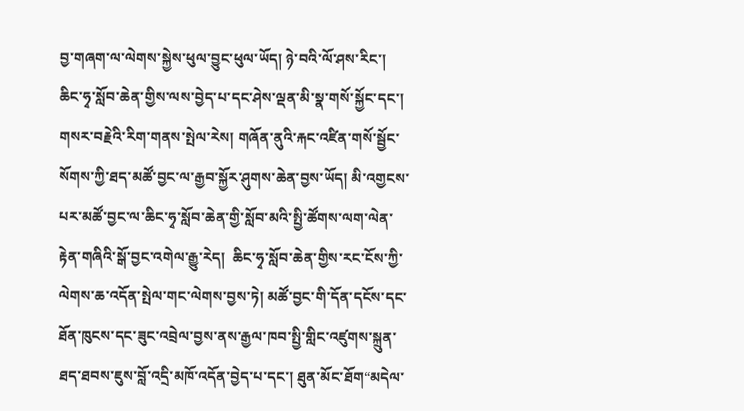བྱ་གཞག་ལ་ལེགས་སྐྱེས་ཕུལ་བྱུང་ཕུལ་ཡོད། ཉེ་བའི་ལོ་ཤས་རིང་། ཆིང་ཧྭ་སློབ་ཆེན་གྱིས་ལས་བྱེད་པ་དང་ཤེས་ལྡན་མི་སྣ་གསོ་སྐྱོང་དང་། གསར་བརྗེའི་རིག་གནས་སྤེལ་རེས། གཞོན་ནུའི་རྐང་འཛིན་གསོ་སྦྱོང་སོགས་ཀྱི་ཐད་མཚོ་བྱང་ལ་རྒྱབ་སྐྱོར་ཤུགས་ཆེན་བྱས་ཡོད། མི་འགྱངས་པར་མཚོ་བྱང་ལ་ཆིང་ཧྭ་སློབ་ཆེན་གྱི་སློབ་མའི་སྤྱི་ཚོགས་ལག་ལེན་རྟེན་གཞིའི་སྒོ་བྱང་འགེལ་རྒྱུ་རེད།  ཆིང་ཧྭ་སློབ་ཆེན་གྱིས་རང་ངོས་ཀྱི་ལེགས་ཆ་འདོན་སྤེལ་གང་ལེགས་བྱས་ཏེ། མཚོ་བྱང་གི་དོན་དངོས་དང་ཐོན་ཁུངས་དང་ཟུང་འབྲེལ་བྱས་ནས་རྒྱལ་ཁབ་སྤྱི་གླིང་འཛུགས་སྐྲུན་ཐད་ཐབས་ཇུས་བློ་འདྲི་མཁོ་འདོན་བྱེད་པ་དང་། ཐུན་མོང་ཐོག“མདེལ་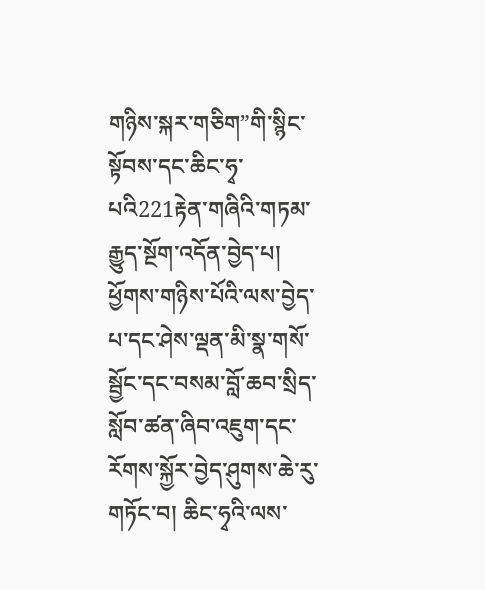གཉིས་སྐར་གཅིག”གི་སྙིང་སྟོབས་དང་ཆིང་ཧྭ་པའི221རྟེན་གཞིའི་གཏམ་རྒྱུད་སྔོག་འདོན་བྱེད་པ། ཕྱོགས་གཉིས་པོའི་ལས་བྱེད་པ་དང་ཤེས་ལྡན་མི་སྣ་གསོ་སྦྱོང་དང་བསམ་བློ་ཆབ་སྲིད་སློབ་ཚན་ཞིབ་འཇུག་དང་རོགས་སྐྱོར་བྱེད་ཤུགས་ཆེ་རུ་གཏོང་བ། ཆིང་ཧྭའི་ལས་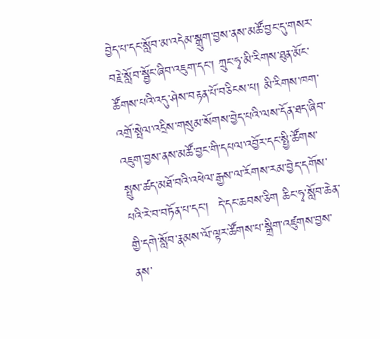བྱེད་པ་དང་སློབ་མ་འདེམ་སྒྲུག་བྱས་ནས་མཚོ་བྱང་དུ་གསར་བརྗེ་སློབ་སྦྱོང་ཞིབ་འཇུག་དང་། ཀྲུང་ཧྭ་མི་རིགས་ཐུན་མོང་ཚོགས་པའི་འདུ་ཤེས་བརྟན་པོ་བཅིངས་པ། མི་རིགས་ཁག་འགྲོ་སྤེལ་འདྲིས་གསུམ་སོགས་བྱེད་པའི་ལས་དོན་ཐད་ཞིབ་འཇུག་བྱས་ནས་མཚོ་བྱང་གི་དཔལ་འབྱོར་དང་སྤྱི་ཚོགས་སྤུས་ཚད་མཐོ་བའི་འཕེལ་རྒྱས་ལ་རོགས་རམ་བྱེད་དགོས་པའི་རེ་བ་བཏོན་པ་དང་།  དེ་དང་ཆབས་ཅིག ཆིང་ཧྭ་སློབ་ཆེན་གྱི་དགེ་སློབ་རྣམས་ལོ་ལྟར་ཚོགས་པ་སྒྲིག་འཛུགས་བྱས་ནས་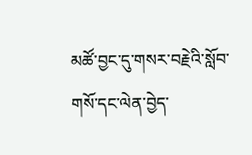མཚོ་བྱང་དུ་གསར་བརྗེའི་སློབ་གསོ་དང་ལེན་བྱེད་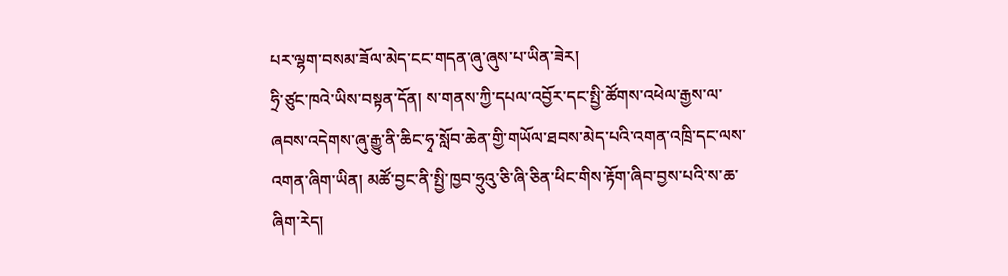པར་ལྷག་བསམ་ཟོལ་མེད་ངང་གདན་ཞུ་ཞུས་པ་ཡིན་ཟེར།
ཧྲི་ཙུང་ཁའེ་ཡིས་བསྟན་དོན། ས་གནས་ཀྱི་དཔལ་འབྱོར་དང་སྤྱི་ཚོགས་འཕེལ་རྒྱས་ལ་ཞབས་འདེགས་ཞུ་རྒྱུ་ནི་ཆིང་ཧྭ་སློབ་ཆེན་གྱི་གཡོལ་ཐབས་མེད་པའི་འགན་འཁྲི་དང་ལས་འགན་ཞིག་ཡིན། མཚོ་བྱང་ནི་སྤྱི་ཁྱབ་ཧྲུའུ་ཅི་ཞི་ཅིན་ཕིང་གིས་རྟོག་ཞིབ་བྱས་པའི་ས་ཆ་ཞིག་རེད།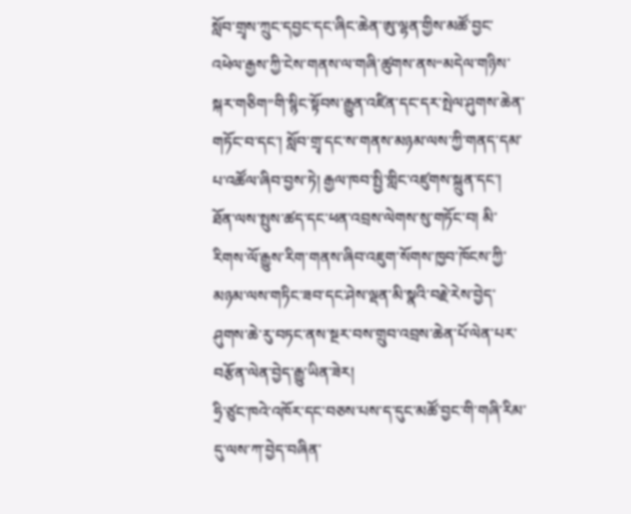སློབ་གྲྭས་ཀྲུང་དབྱང་དང་ཞིང་ཆེན་ཨུ་ལྷན་གྱིས་མཚོ་བྱང་འཕེལ་རྒྱས་ཀྱི་ངེས་གནས་ལ་གཞི་ཚུགས་ནས“མདེལ་གཉིས་སྐར་གཅིག”གི་སྙིང་སྟོབས་རྒྱུན་འཛིན་དང་དར་སྤེལ་ཤུགས་ཆེན་གཏོང་བ་དང་། སློབ་གྲྭ་དང་ས་གནས་མཉམ་ལས་ཀྱི་གནད་དམ་པ་འཚོལ་ཞིབ་བྱས་ཏེ། རྒྱལ་ཁབ་སྤྱི་གླིང་འཛུགས་སྐྲུན་དང་། ཐོན་ལས་སྤུས་ཚད་དང་ཕན་འབྲས་ལེགས་སུ་གཏོང་བ། མི་རིགས་ལོ་རྒྱུས་རིག་གནས་ཞིབ་འཇུག་སོགས་ཁྱབ་ཁོངས་ཀྱི་མཉམ་ལས་གཏིང་ཟབ་དང་ཤེས་ལྡན་མི་སྣའི་བརྗེ་རེས་བྱེད་ཤུགས་ཆེ་རུ་བཏང་ནས་སྔར་བས་གྲུབ་འབྲས་ཆེན་པོ་ལེན་པར་བརྩོན་ལེན་བྱེད་རྒྱུ་ཡིན་ཟེར།
ཧྲི་ཙུང་ཁའེ་འཁོར་དང་བཅས་པས་ད་དུང་མཚོ་བྱང་གི་གཞི་རིམ་དུ་ལས་ཀ་བྱེད་བཞིན་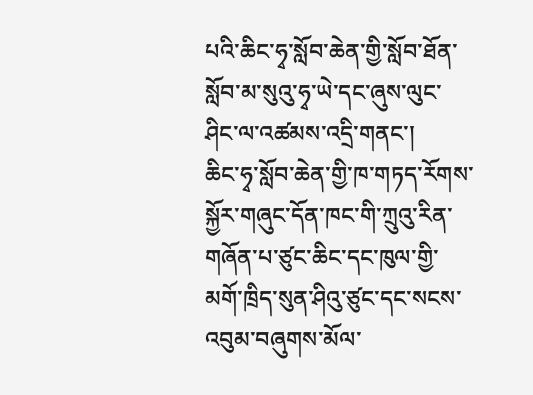པའི་ཆིང་ཧྭ་སློབ་ཆེན་གྱི་སློབ་ཐོན་སློབ་མ་སུའུ་ཧྭ་ཡེ་དང་ཞུས་ལུང་ཤིང་ལ་འཚམས་འདྲི་གནང་།
ཆིང་ཧྭ་སློབ་ཆེན་གྱི་ཁ་གཏད་རོགས་སྐྱོར་གཞུང་དོན་ཁང་གི་ཀྲུའུ་རིན་གཞོན་པ་ཙུང་ཆིང་དང་ཁུལ་གྱི་མགོ་ཁྲིད་སུན་ཤིའུ་ཙུང་དང་སངས་འབུམ་བཞུགས་མོལ་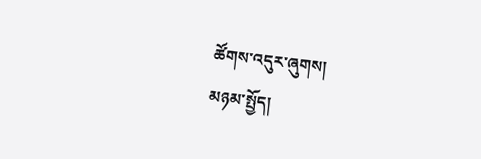ཚོགས་འདུར་ཞུགས།
མཉམ་སྤྱོད།